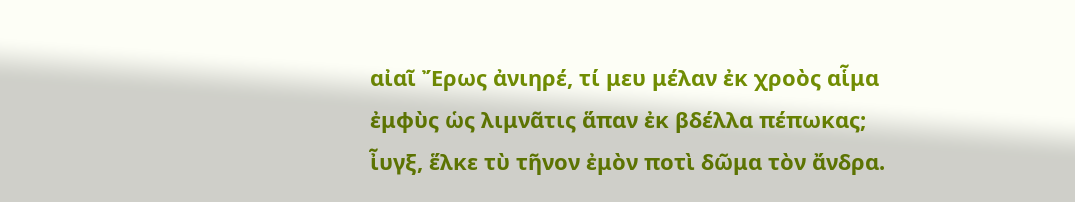αἰαῖ Ἔρως ἀνιηρέ, τί μευ μέλαν ἐκ χροὸς αἷμα ἐμφὺς ὡς λιμνᾶτις ἅπαν ἐκ βδέλλα πέπωκας; ἶυγξ, ἕλκε τὺ τῆνον ἐμὸν ποτὶ δῶμα τὸν ἄνδρα.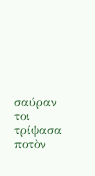σαύραν τοι τρίψασα ποτὸν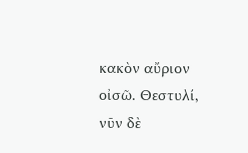κακὸν αὔριον οἰσῶ. Θεστυλί, νῦν δὲ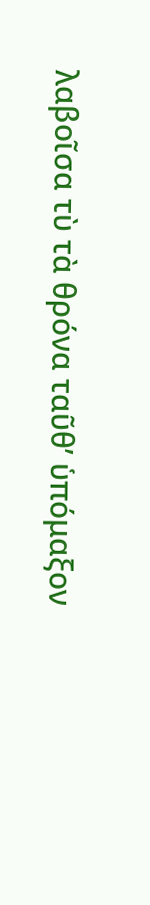λαβοῖσα τὺ τὰ θρόνα ταῦθʼ ὑπόμαξον